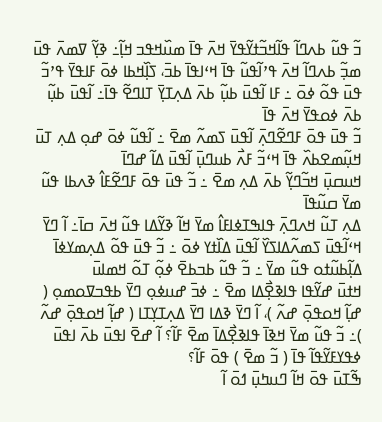ߏ߬ ߟߎ߬ ߕߍߣߊ߬ ߟߊ߬ߞߏ߬ߙߌ߬ߟߌ߫ ߞߍ߫ ߟߊ߫ ߘߎ߰ߞߟߏ ߞߊ߲߬߸ ߢߌ߲߬ ߜߘߍ߫ ߟߎ߫ ߘߏ߲߬ ߕߍߣߊ߬ ߞߍ߫ ߟߴߊ߬ߟߎ߬ ߟߊ߫ ߞߵߊߟߊ߫ ߕߏ߫، ߖߊ߲߰ߞߕߊ ߦߋ߫ ߓߊߟߌ߫ ߟߴߏ߬ ߟߎ߫ ߟߋ߬ ߦߋ߫ ߸ ߓߊ ߊ߬ߟߎ߫ ߕߎ߲߬ ߕߍ߫ ߡߍ߲ߠߌ߲߫ ߠߊߣߐ߬ ߟߊ߫߸ ߊ߬ߟߎ߫ ߕߎ߲߬ ߕߍ߫ ߦߋߟߌ߫ ߞߍ߫ ߟߊ߫
ߏ߬ ߟߎ߫ ߟߋ߫ ߓߣߐ߬ߣߍ߲߫ ߊ߬ߟߎ߫ ߖߘߍ߬ ߘߐ߫ ߸ ߊ߬ߟߎ߬ ߦߋ߫ ߝߋ߲ ߡߍ߲ ߠߎ߫ ߞߎ߲߬ߘߐߕߍ߰ ߟߊ߫ ߞߵߏ߬ ߓߍ߯ ߕߎߣߎ߲߫ ߊ߬ߟߎ߫ ߡߊ߬ ߝߣߊ߫
ߞߎߛߎ߲߫ ߞߏ߬ߣߌ߲߬ ߕߍ߫ ߡߍ߲ ߘߐ߫ ߸ ߏ߬ ߟߎ߫ ߟߋ߫ ߓߣߐ߬ߓߊ߮ ߢߍߕߊ ߟߎ߬ ߘߌ߫ ߛߎ߬ߟߊ߫
ߡߍ߲ ߠߎ߬ ߞߍߣߍ߲߫ ߟߊߒߠߦߊߓߊ߮ ߘߌ߫ ߞߊ߬ ߢߌ߬ߡߊ ߟߎ߬ ߞߍ߫ ߛߊ߫߸ ߊ߬ ߣߌ߫ ߞߵߊ߬ߟߎ߫ ߖߘߍ߬ߡߊߖߌ߰ ߊ߬ߟߎ߫ ߡߊ߰ߙߌ ߦߋ߫ ߸ ߏ߬ ߟߎ߫ ߟߋ߬ ߡߍ߲ߘߌߦߊ߫ ߡߊ߲߬ߕߎ߬ߙߋ ߟߎ߬ ߘߌ߫ ߸ ߏ߬ ߟߎ߬ ߕߏߕߐ߫ ߦߋ߲߬ ߠߋ߬ ߞߘߊߎ߫
ߞߙߎ߫ ߝߌ߬ߟߊ ߟߊߢߐ߲߯ߡߊ ߘߐ߫ ߸ ߦߏ߫ ߝߎߦߋ߲ ߣߌ߫ ߕߟߏߜߋߘߋ߲ ( ߝߊ߲߬ ߞߋߟߋ߲߫ ߝߍ߬ )، ߊ߬ ߣߌ߫ ߢߡߊ ߣߌ߫ ߡߍ߲ߠߌ߲ߠߊ ( ߝߊ߲߬ ߞߋߟߋ߲߫ ߝߍ߬ )߸ ߏ߬ ߟߎ߬ ߘߌ߫ ߞߢߊ߫ ߟߊߢߐ߲߯ߡߊ߫ ߘߐ߫ ߓߊ߬؟ ߊ߬ ߝߐ߫ ߊߟߎ߫ ߕߍ߫ ߊߟߎ߫ ߦߟߌߓߌ߬ߟߊ߬ ߟߊ߫ ( ߏ߬ ߘߐ߫ ) ߟߋ߫ ߓߊ߬؟
ߒ߬ߠߎ߫ ߟߋ߫ ߞߊ߬ ߣߎߤߎ߲߫ ߗߋ߫ ߊ߬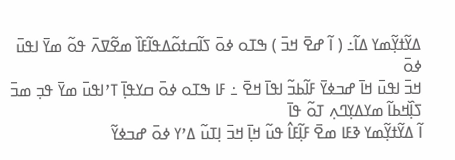ߡߌ߬ߙߌ߲߬ߘߌ ߡߊ߬߸ ( ߊ߬ ߝߐ߫ ߞߏ߫ ) ߒߠߋ ߦߋ߫ ߖߊ߬ߛߙߋ߬ߡߟߊ߬ߓߊ߰ ߘߐ߬ߜߍ߫ ߟߋ߬ ߘߌ߫ ߊߟߎ߫ ߦߋ߫
ߞߏ߫ ߊߟߎ߫ ߞߊ߫ ߝߏߦߌ߫ ߓߊ߬ߕߏ߬ ߊߟߊ߫ ߞߐ߫ ߸ ߓߊ ߒߠߋ ߦߋ߫ ߛߌߟߊ߲߫ ߠߴߊߟߎ߫ ߘߌ߫ ߟߏ߲ ߘߏ߫ ߖߊ߲߰ߞߕߊ߬ ߘߌߡߌ߲ߣߍ߲ ߠߋ߬ ߟߊ߫
ߊ߬ ߡߌ߬ߙߌ߲߬ߘߌ ߢߓߊ ߘߐ߫ ߓߊ߲߬ߓߊ߮ ߟߎ߬ ߞߊ߲߫ ߞߏ߫ ߊ߲ߠߎ߬ ߡߴߌ ߦߋ߫ ߝߏߦߌ߬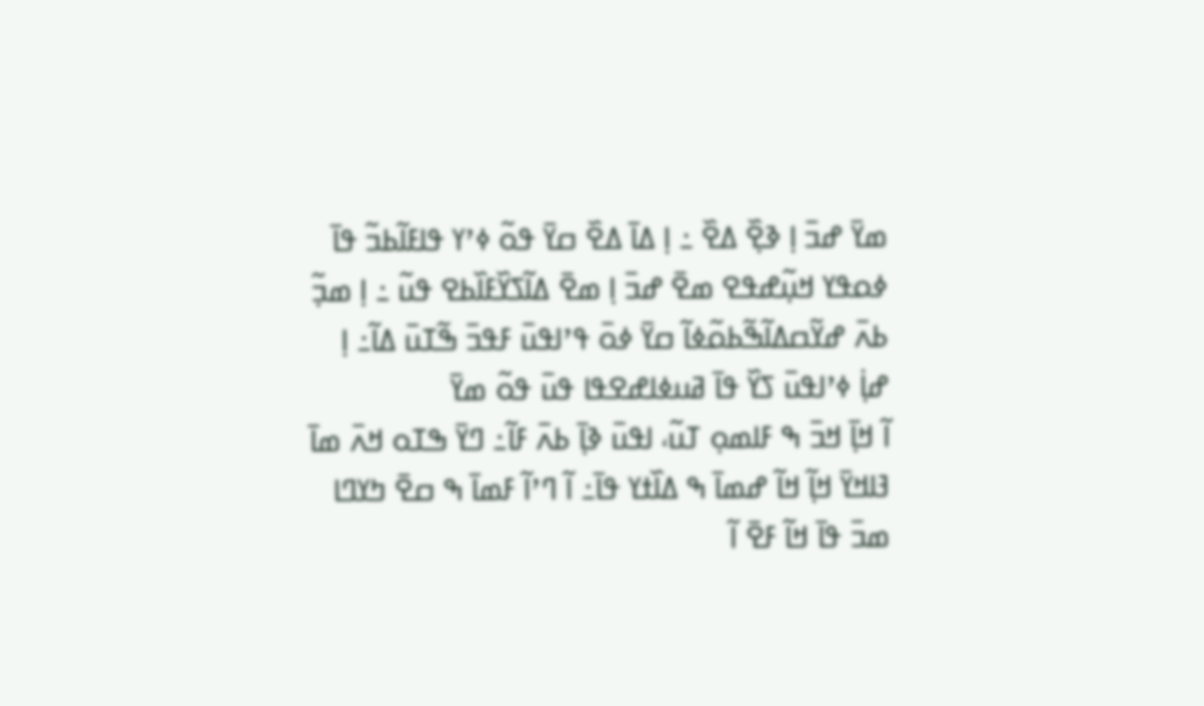ߘߌ߫ ߝߏ߫ ߊ߲ ߢߐ߲߰ ߡߐ߰ ߸ ߊ߲ ߡߊ߫ ߡߐ߰ ߛߌ߫ ߟߋ߬ ߦߴߌ ߟߊߓߊ߬ߕߏ߬ ߟߊ߫ ߦߋߟߌ ߞߎ߲߬ߝߟߐ ߘߐ߫ ߝߏ߫ ߊ߲ ߘߐ߫ ߡߊ߬ߖߌ߰ߓߊ߰ߕߐ ߟߎ߬ ߸ ߊ߲ ߘߏ߲߬ ߕߍ߫ ߝߌ߬ߛߡߊ߬ߒ߬ߕߋ߬ߦߊ߬ ߛߌ߫ ߦߋ߫ ߟߴߊߟߎ߫ ߓߟߏ߫ ߒ߬ߠߎ߫ ߡߊ߬߸ ߊ߲ ߝߊ߲߭ ߦߴߊߟߎ߫ ߖߌ߰ ߟߊ߫ ߥߎߦߊߝߐߟߊ ߟߎ߫ ߟߋ߬ ߘߌ߫
ߊ߬ ߞߊ߲߫ ߞߏ߫ ߒ ߓߊߘߋ߲ ߠߎ߬، ߊߟߎ߫ ߢߊ߲߫ ߕߍ߫ ߓߊ߬߸ ߣߌ߫ ߒߠߋ ߞߍ߫ ߘߊ߫ ߔߊߞߌ߫ ߞߊ߲߬ ߞߊ߬ ߝߘߊ߫ ߒ ߡߊ߰ߙߌ ߟߊ߫߸ ߊ߬ ߣߴߊ߬ ߓߘߊ߫ ߒ ߛߐ߫ ߤߌߣߊ ߘߏ߫ ߟߊ߫ ߞߊ߬ ߓߐ߫ ߊ߬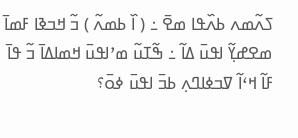ߖߍ߬ߘߍ ߕߍ߰ߟߊ ߘߐ߫ ߸ ( ߊ߰ ߕߘߍ߬ ) ߏ߬ ߞߏߢߊ ߓߘߊ߫ ߘߐߝߌ߲߬ ߊߟߎ߫ ߡߊ߬ ߸ ߒ߬ߠߎ߬ ߘߴߊߟߎ߫ ߞߘߊߡߊ߫ ߏ߬ ߟߊ߫ ߓߊ߬ ߞߵߊ߬ ߜߏߦߊߣߍ߲ ߕߏ߫ ߊߟߎ߫ ߦߋ߫؟